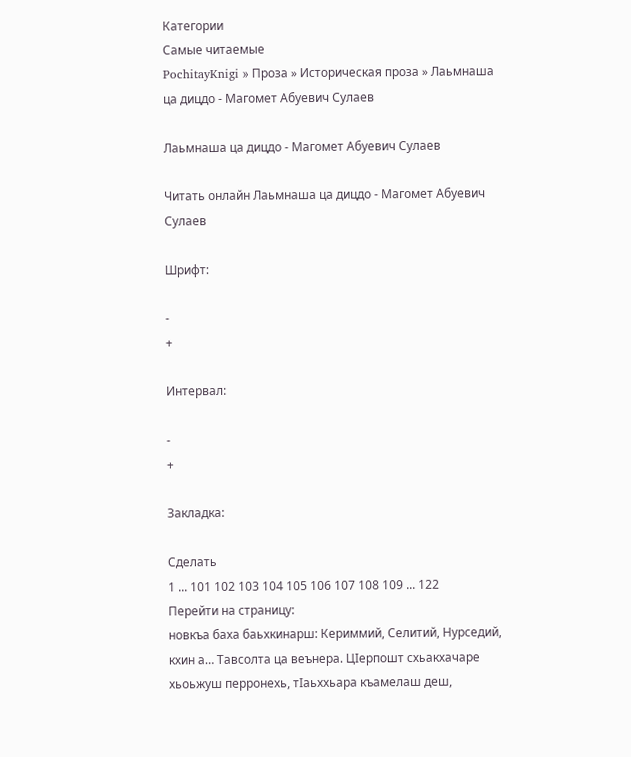Категории
Самые читаемые
PochitayKnigi » Проза » Историческая проза » Лаьмнаша ца дицдо - Магомет Абуевич Сулаев

Лаьмнаша ца дицдо - Магомет Абуевич Сулаев

Читать онлайн Лаьмнаша ца дицдо - Магомет Абуевич Сулаев

Шрифт:

-
+

Интервал:

-
+

Закладка:

Сделать
1 ... 101 102 103 104 105 106 107 108 109 ... 122
Перейти на страницу:
новкъа баха баьхкинарш: Кериммий, Селитий, Нурседий, кхин а… Тавсолта ца веънера. ЦIерпошт схьакхачаре хьоьжуш перронехь, тIаьххьара къамелаш деш,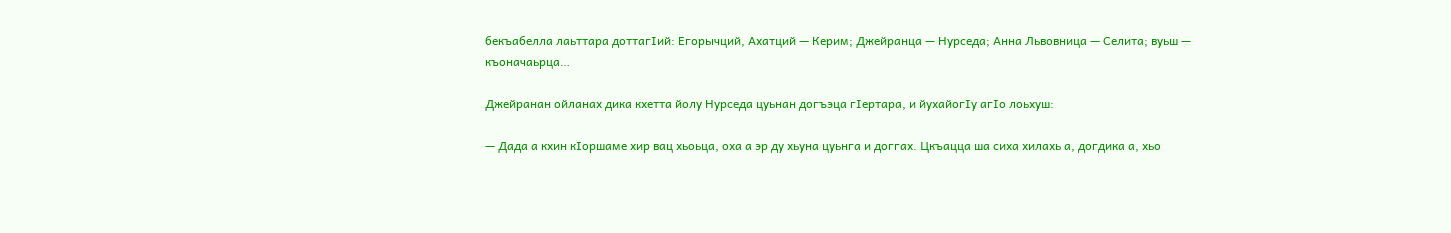бекъабелла лаьттара доттагIий: Егорычций, Ахатций — Керим; Джейранца — Нурседа; Анна Львовница — Селита; вуьш — къоначаьрца…

Джейранан ойланах дика кхетта йолу Нурседа цуьнан догъэца гIертара, и йухайогIу aгIo лоьхуш:

— Дада а кхин кIоршаме хир вац хьоьца, оха а эр ду хьуна цуьнга и доггах. Цкъацца ша сиха хилахь а, догдика а, хьо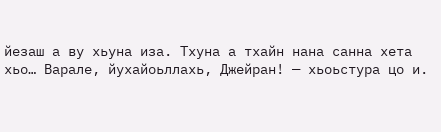йезаш а ву хьуна иза. Тхуна а тхайн нана санна хета хьо… Варале, йухайоьллахь, Джейран! — хьоьстура цо и.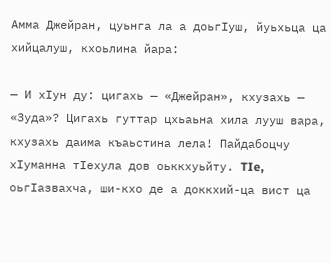Амма Джейран, цуьнга ла а доьгIуш, йуьхьца ца хийцалуш, кхоьлина йара:

— И хIун ду: цигахь — «Джейран», кхузахь — «Зуда»? Цигахь гуттар цхьаьна хила лууш вара, кхузахь даима къаьстина лела! Пайдабоцчу хIуманна тIехула дов оьккхуьйту. TIe, оьгIазвахча, ши-кхо де а доккхий-ца вист ца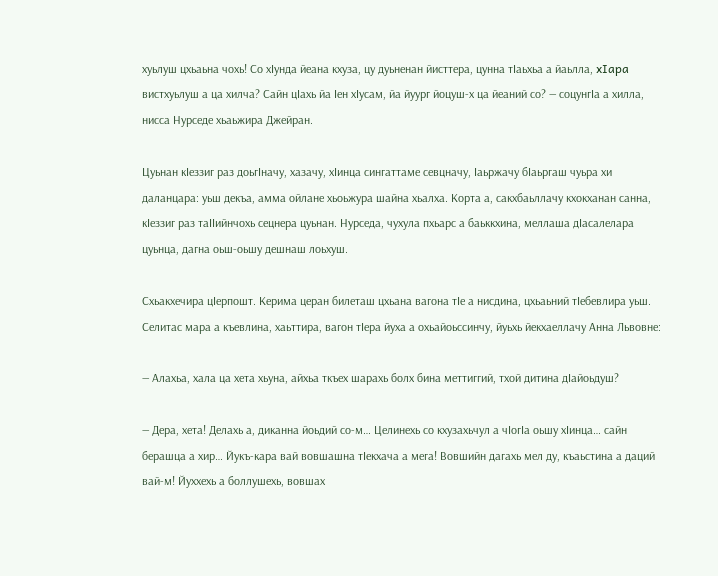хуьлуш цхьаьна чохь! Со хIунда йеана кхуза, цу дуьненан йисттера, цунна тIаьхьа а йаьлла, xIapa вистхуьлуш а ца хилча? Сайн цIахь йа Iен хIусам, йа йуург йоцуш-х ца йеаний со? — соцунгIа а хилла, нисса Нурседе хьаьжира Джейран.

Цуьнан кIеззиг раз доьгIначу, хазачу, хIинца сингаттаме севцначу, Iаьржачу бIаьргаш чуьра хи даланцара: уьш декъа, амма ойлане хьоьжура шайна хьалха. Корта а, сакхбаьллачу кхокханан санна, кIеззиг раз таIIийнчохь сецнера цуьнан. Нурседа, чухула пхьарс а баьккхина, меллаша дIасалелара цуьнца, дагна оьш-оьшу дешнаш лоьхуш.

Схьакхечира цIерпошт. Керима церан билеташ цхьана вагона тIе а нисдина, цхьаьний тIебевлира уьш. Селитас мара а къевлина, хаьттира, вагон тIера йуха а охьайоьссинчу, йуьхь йекхаеллачу Анна Львовне:

— Алахьа, хала ца хета хьуна, айхьа ткъех шарахь болх бина меттиггий, тхой дитина дIайоьдуш?

— Дера, хета! Делахь а, диканна йоьдий со-м… Целинехь со кхузахьчул а чIогIа оьшу хIинца… сайн берашца а хир… Йукъ-кара вай вовшашна тIекхача а мега! Вовшийн дагахь мел ду, къаьстина а даций вай-м! Йуххехь а боллушехь, вовшах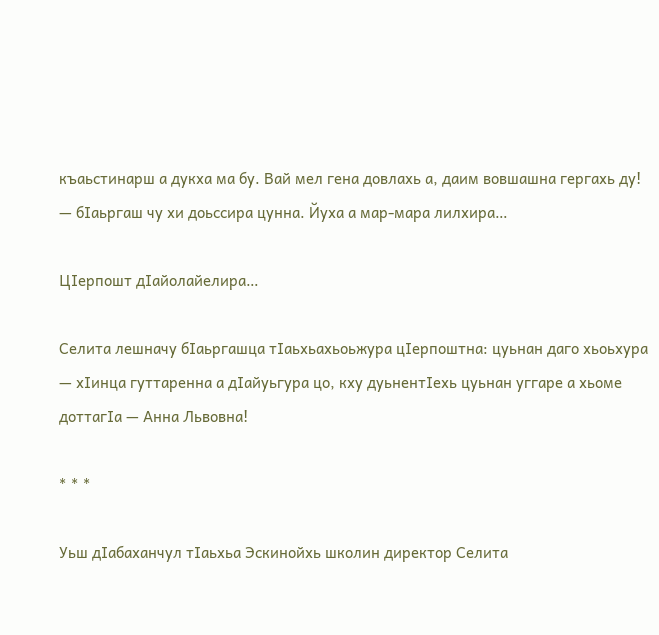къаьстинарш а дукха ма бу. Вай мел гена довлахь а, даим вовшашна гергахь ду! — бIаьргаш чу хи доьссира цунна. Йуха а мар-мара лилхира…

ЦIерпошт дIайолайелира…

Селита лешначу бIаьргашца тIаьхьахьоьжура цIерпоштна: цуьнан даго хьоьхура — хIинца гуттаренна а дIайуьгура цо, кху дуьнентIехь цуьнан уггаре а хьоме доттагIа — Анна Львовна!

* * *

Уьш дIабаханчул тIаьхьа Эскинойхь школин директор Селита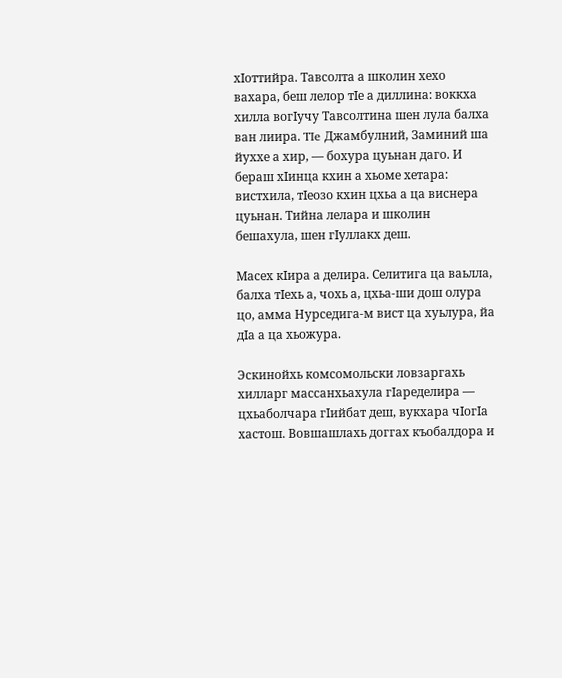хIоттийра. Тавсолта а школин хехо вахара, беш лелор тIе а диллина: воккха хилла вогIучу Тавсолтина шен лула балха ван лиира. TIe Джамбулний, Заминий ша йуххе а хир, — бохура цуьнан даго. И бераш хIинца кхин а хьоме хетара: вистхила, тIеозо кхин цхьа а ца виснера цуьнан. Тийна лелара и школин бешахула, шен гIуллакх деш.

Масех кIира а делира. Селитига ца ваьлла, балха тIехь а, чохь а, цхьа-ши дош олура цо, амма Нурседига-м вист ца хуьлура, йа дIа а ца хьожура.

Эскинойхь комсомольски ловзаргахь хилларг массанхьахула гIаределира — цхьаболчара гIийбат деш, вукхара чIогIа хастош. Вовшашлахь доггах къобалдора и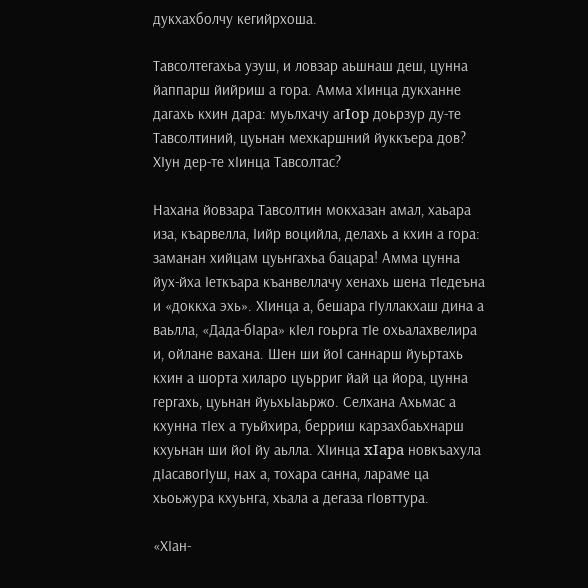дукхахболчу кегийрхоша.

Тавсолтегахьа узуш, и ловзар аьшнаш деш, цунна йаппарш йийриш а гора. Амма хIинца дукханне дагахь кхин дара: муьлхачу aгIop доьрзур ду-те Тавсолтиний, цуьнан мехкаршний йуккъера дов? ХIун дер-те хIинца Тавсолтас?

Нахана йовзара Тавсолтин мокхазан амал, хаьара иза, къарвелла, Iийр воцийла, делахь а кхин а гора: заманан хийцам цуьнгахьа бацара! Амма цунна йух-йха Iеткъара къанвеллачу хенахь шена тIедеъна и «доккха эхь». ХIинца а, бешара гIуллакхаш дина а ваьлла, «Дада-бIара» кIел гоьрга тIе охьалахвелира и, ойлане вахана. Шен ши йоI саннарш йуьртахь кхин а шорта хиларо цуьрриг йай ца йора, цунна гергахь, цуьнан йуьхьIаьржо. Селхана Ахьмас а кхунна тIех а туьйхира, берриш карзахбаьхнарш кхуьнан ши йоI йу аьлла. ХIинца xIapa новкъахула дIасавогIуш, нах а, тохара санна, лараме ца хьоьжура кхуьнга, хьала а дегаза гIовттура.

«ХIан-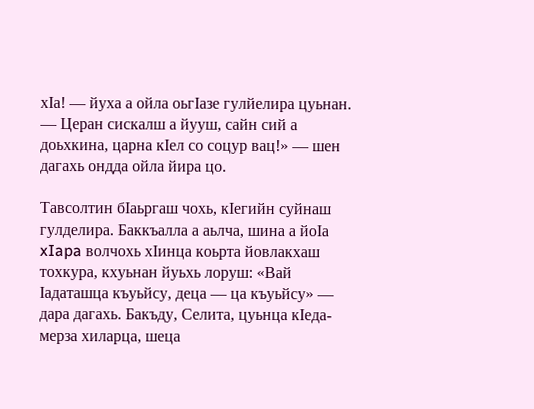хIа! — йуха а ойла оьгIазе гулйелира цуьнан. — Церан сискалш а йууш, сайн сий а доьхкина, царна кIел со соцур вац!» — шен дагахь ондда ойла йира цо.

Тавсолтин бIаьргаш чохь, кIегийн суйнаш гулделира. Баккъалла а аьлча, шина а йоIа xIapa волчохь хIинца коьрта йовлакхаш тохкура, кхуьнан йуьхь лоруш: «Вай Iадаташца къуьйсу, деца — ца къуьйсу» — дара дагахь. Бакъду, Селита, цуьнца кIеда-мерза хиларца, шеца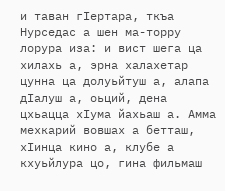и таван гIертара, ткъа Нурседас а шен ма-торру лорура иза: и вист шега ца хилахь а, эрна халахетар цунна ца долуьйтуш а, алапа дIалуш а, оьций, дена цхьацца хIума йахьаш а. Амма мехкарий вовшах а бетташ, хIинца кино а, клубе а кхуьйлура цо, гина фильмаш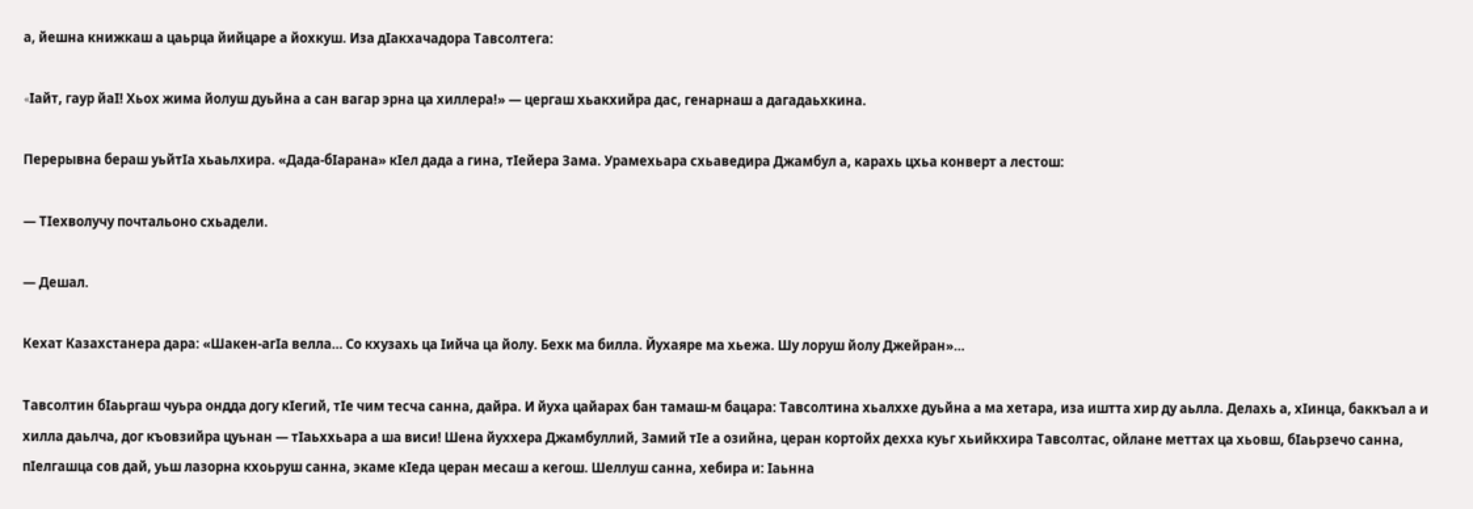а, йешна книжкаш а цаьрца йийцаре а йохкуш. Иза дIакхачадора Тавсолтега:

«Iайт, гаур йаI! Хьох жима йолуш дуьйна а сан вагар эрна ца хиллера!» — цергаш хьакхийра дас, генарнаш а дагадаьхкина.

Перерывна бераш уьйтIа хьаьлхира. «Дада-бIарана» кIел дада а гина, тIейера Зама. Урамехьара схьаведира Джамбул а, карахь цхьа конверт а лестош:

— ТIехволучу почтальоно схьадели.

— Дешал.

Кехат Казахстанера дара: «Шакен-агIа велла… Со кхузахь ца Iийча ца йолу. Бехк ма билла. Йухаяре ма хьежа. Шу лоруш йолу Джейран»…

Тавсолтин бIаьргаш чуьра ондда догу кIегий, тIе чим тесча санна, дайра. И йуха цайарах бан тамаш-м бацара: Тавсолтина хьалххе дуьйна а ма хетара, иза иштта хир ду аьлла. Делахь а, хIинца, баккъал а и хилла даьлча, дог къовзийра цуьнан — тIаьххьара а ша виси! Шена йуххера Джамбуллий, Замий тIе а озийна, церан кортойх дехха куьг хьийкхира Тавсолтас, ойлане меттах ца хьовш, бIаьрзечо санна, пIелгашца сов дай, уьш лазорна кхоьруш санна, экаме кIеда церан месаш а кегош. Шеллуш санна, хебира и: Iаьнна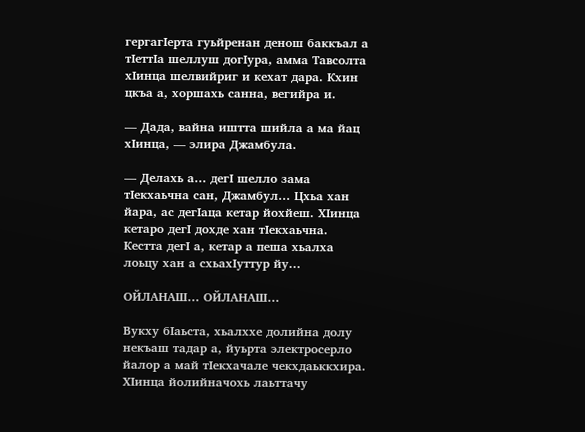гергагIерта гуьйренан денош баккъал а тIеттIа шеллуш догIура, амма Тавсолта хIинца шелвийриг и кехат дара. Кхин цкъа а, хоршахь санна, вегийра и.

— Дада, вайна иштта шийла а ма йац хIинца, — элира Джамбула.

— Делахь а… дегI шелло зама тIекхаьчна сан, Джамбул… Цхьа хан йара, ас дегIаца кетар йохйеш. ХIинца кетаро дегI дохде хан тIекхаьчна. Кестта дегI а, кетар а пеша хьалха лоьцу хан а схьахIуттур йу…

ОЙЛАНАШ… ОЙЛАНАШ…

Вукху бIаьста, хьалххе долийна долу некъаш тадар а, йуьрта электросерло йалор а май тIекхачале чекхдаьккхира. ХIинца йолийначохь лаьттачу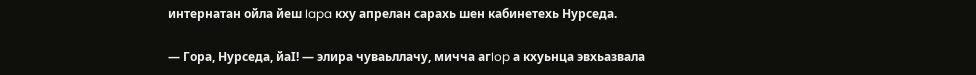интернатан ойла йеш Iapa кху апрелан сарахь шен кабинетехь Нурседа.

— Гора, Нурседа, йаI! — элира чуваьллачу, мичча aгIop а кхуьнца эвхьазвала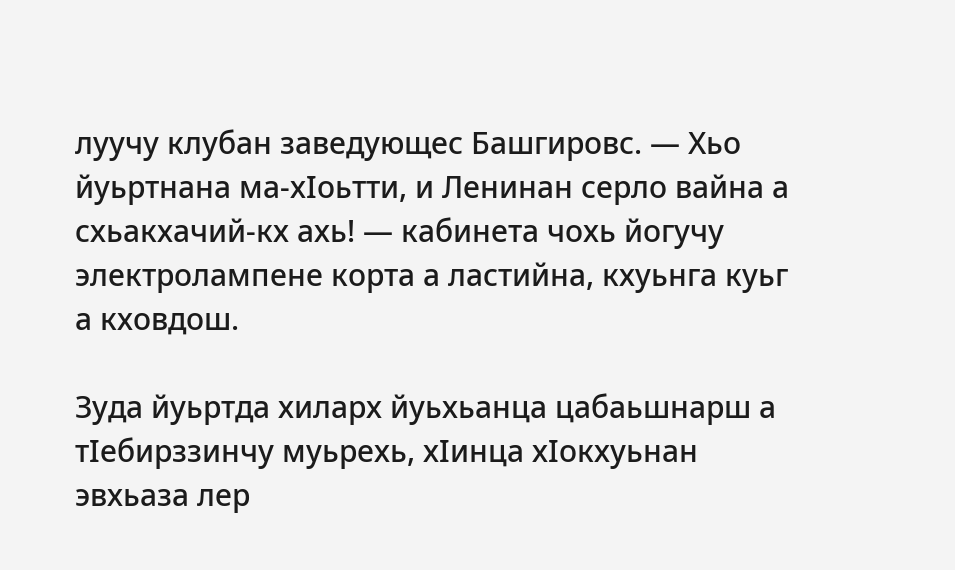луучу клубан заведующес Башгировс. — Хьо йуьртнана ма-хIоьтти, и Ленинан серло вайна а схьакхачий-кх ахь! — кабинета чохь йогучу электролампене корта а ластийна, кхуьнга куьг а кховдош.

Зуда йуьртда хиларх йуьхьанца цабаьшнарш а тIебирззинчу муьрехь, хIинца хIокхуьнан эвхьаза лер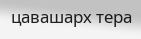цавашарх тера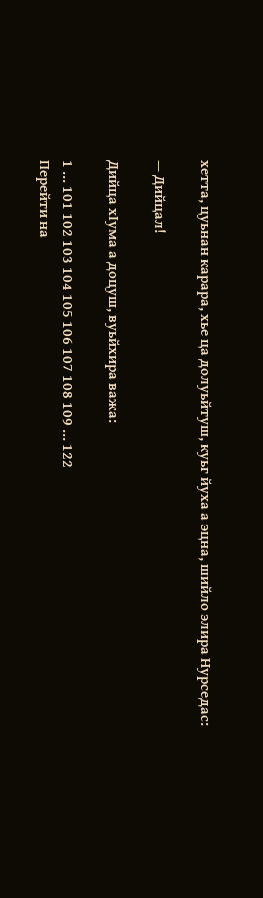хетта, цуьнан карара, хье ца долуьйтуш, куьг йуха а эцна, шийло элира Нурседас:

— Дийцал!

Дийца хIума а доцуш, вуьйхира важа:

1 ... 101 102 103 104 105 106 107 108 109 ... 122
Перейти на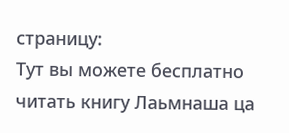страницу:
Тут вы можете бесплатно читать книгу Лаьмнаша ца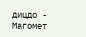дицдо - Магомет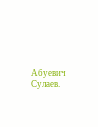Абуевич Сулаев.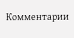Комментарии